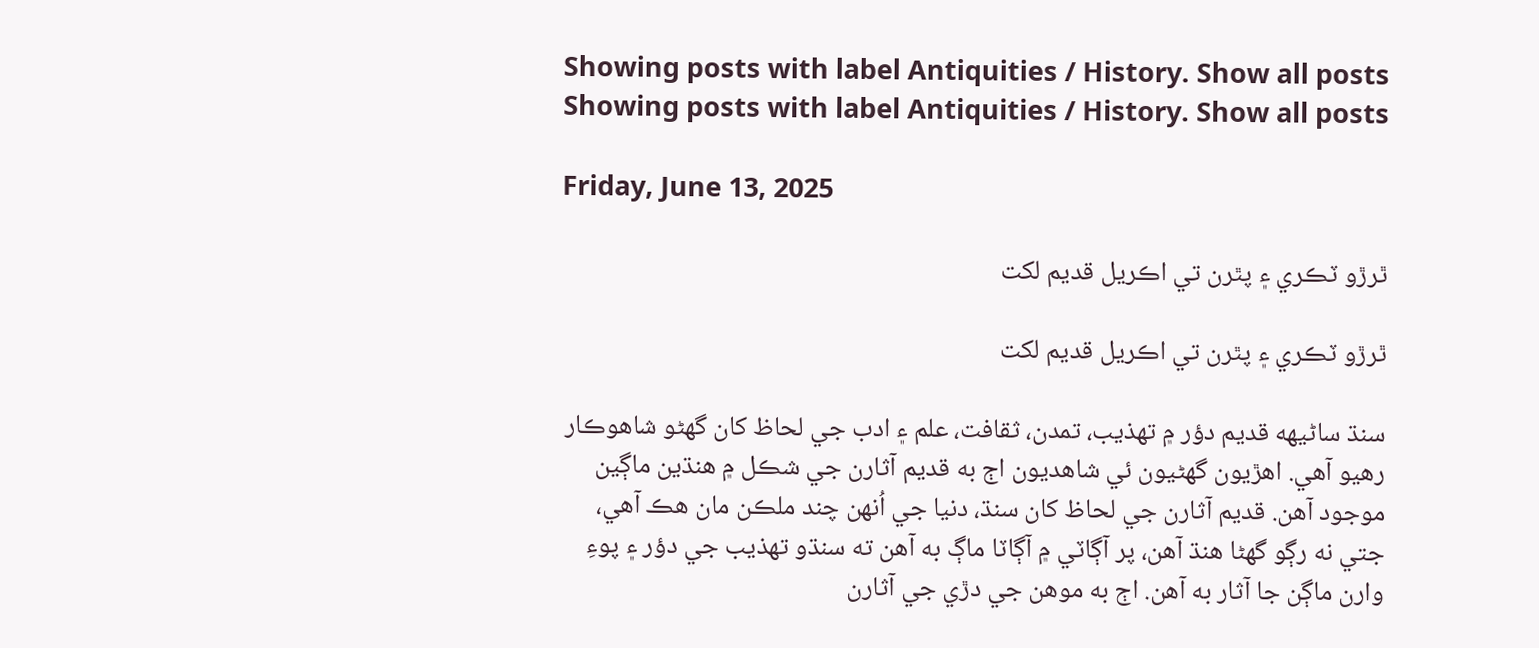Showing posts with label Antiquities / History. Show all posts
Showing posts with label Antiquities / History. Show all posts

Friday, June 13, 2025

ٿرڙو ٽڪري ۽ پٿرن تي اڪريل قديم لکت

ٿرڙو ٽڪري ۽ پٿرن تي اڪريل قديم لکت

سنڌ ساڻيھه قديم دؤر ۾ تھذيب، تمدن، ثقافت، علم ۽ ادب جي لحاظ کان گهڻو شاهوڪار رهيو آهي. اهڙيون گهڻيون ئي شاهديون اڄ به قديم آثارن جي شڪل ۾ هنڌين ماڳين موجود آهن. قديم آثارن جي لحاظ کان سنڌ، دنيا جي اُنهن چند ملڪن مان هڪ آهي، جتي نه رڳو گهڻا هنڌ آهن، پر آڳاٽي ۾ آڳاٽا ماڳ به آهن ته سنڌو تھذيب جي دؤر ۽ پوءِ وارن ماڳن جا آثار به آهن. اڄ به موهن جي دڙي جي آثارن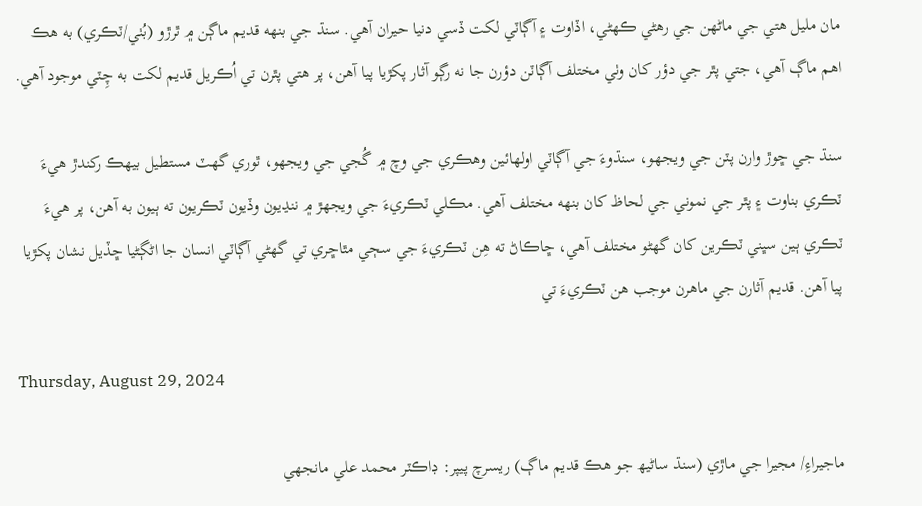مان مليل هتي جي ماڻهن جي رهڻي ڪھڻي، اڏاوت ۽ آڳاٽي لکت ڏسي دنيا حيران آهي. سنڌ جي بنھه قديم ماڳن ۾ ٿرڙو (بُٺي/ٽڪري) به هڪ اهم ماڳ آهي، جتي پٿر جي دؤر کان وٺي مختلف آڳاٽن دؤرن جا نه رڳو آثار پکڙيا پيا آهن، پر هتي پٿرن تي اُڪريل قديم لکت به چِٽي موجود آهي.

سنڌ جي ڇوڙ وارن پٽن جي ويجهو، سنڌوءَ جي آڳاٽي اولهائين وهڪري جي وچ ۾ گُجي جي ويجهو، ٿوري گهٽ مستطيل بيھڪ رکندڙ هيءَ ٽڪري بناوت ۽ پٿر جي نموني جي لحاظ کان بنھه مختلف آهي. مڪلي ٽڪريءَ جي ويجهڙ ۾ ننڍيون وڏيون ٽڪريون ته ٻيون به آهن، پر هيءَ ٽڪري ٻين سڀني ٽڪرين کان گهڻو مختلف آهي، ڇاڪاڻ ته هِن ٽڪريءَ جي سڄي مٿاڇري تي گهڻي آڳاٽي انسان جا اڻڳڻيا ڇڏيل نشان پکڙيا پيا آهن. قديم آثارن جي ماهرن موجب هن ٽڪريءَ تي

Thursday, August 29, 2024

ماجيراءِ/ مجيرا جي ماڙي (سنڌ ساڻيھ جو هڪ قديم ماڳ) ريسرچ پيپر: ڊاڪٽر محمد علي مانجهي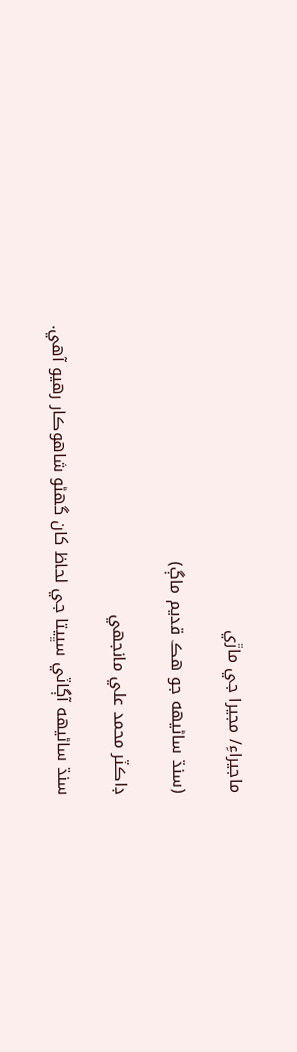ماجيراءِ/ مجيرا جي ماڙي

(سنڌ ساڻيھه جو هڪ قديم ماڳ)

ڊاڪٽر محمد علي مانجهي

سنڌ ساڻيھه آڳاٽي سڀيتا جي لحاظ کان گھڻو شاهوڪار رهيو آهي.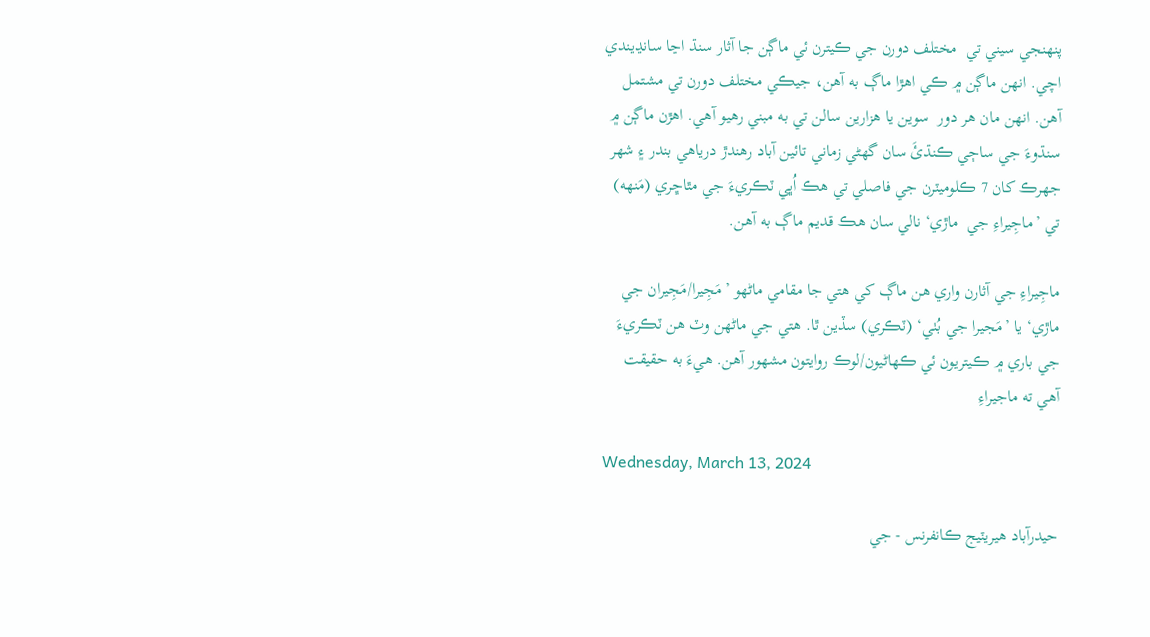پنھنجي سيني تي  مختلف دورن جي ڪيترن ئي ماڳن جا آثار سنڌ اڃا سانڍيندي اچي. انهن ماڳن ۾ ڪي اهڙا ماڳ به آهن، جيڪي مختلف دورن تي مشتمل آهن. انهن مان هر دور  سوين يا هزارين سالن تي به مبني رهيو آهي. اهڙن ماڳن ۾ سنڌوءَ جي ساڄي ڪنڌئَ سان گھڻي زماني تائين آباد رهندڙ درياهي بندر ۽ شھر جهرڪ کان 7 ڪلوميٽرن جي فاصلي تي هڪ اُڀي ٽڪريءَ جي مٿاڇري (مَنھه) تي ’ماجِيراءِ جي  ماڙي‘ نالي سان هڪ قديم ماڳ به آهن.

ماجِيراءِ جي آثارن واري هن ماڳ کي هتي جا مقامي ماڻهو ’مَجِيرا/مَجِيران جي ماڙي‘ يا ’مَجيرا جي بُٺي‘ (ٽڪري) سڏين ٿا. هتي جي ماڻهن وٽ هن ٽڪريءَ جي باري ۾ ڪيتريون ئي ڪھاڻيون/لوڪ روايتون مشھور آهن. هيءَ به حقيقت آهي ته ماجيراءِ

Wednesday, March 13, 2024

حيدرآباد ھيريٽيج ڪانفرنس - جي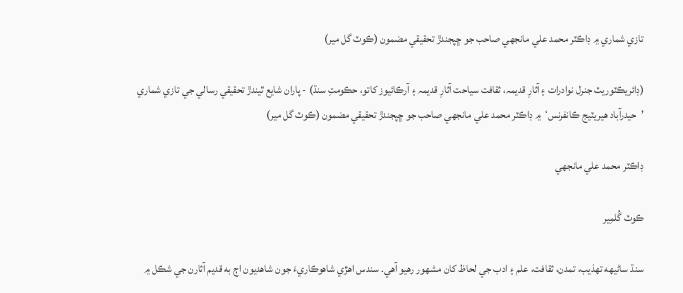تازي شماري ۾ ڊاڪٽر محمد علي مانجهي صاحب جو ڇپجندڙ تحقيقي مضمون (ڪوٽ گل مير)

(ڊائريڪٽوريٽ جنرل نوادرات ۽ آثارِ قديمہ، ثقافت سياحت آثارِ قديمہ ۽ آرڪائيوز کاتو، حڪومتِ سنڌ) - پاران شايع ٿيندڙ تحقيقي رسالي جي تازي شماري ’حيدرآباد ھيريٽيج ڪانفرنس‘  ۾ ڊاڪٽر محمد علي مانجهي صاحب جو ڇپجندڙ تحقيقي مضمون (ڪوٽ گل مير)

ڊاڪٽر محمد علي مانجهي

ڪوٽ گُلمِير

سنڌ ساڻيھه تهذيب، تمدن، ثقافت، علم ۽ ادب جي لحاظ کان مشهور رهيو آهي. سندس اهڙي شاهوڪاريءَ جون شاهديون اڄ به قديم آثارن جي شڪل ۾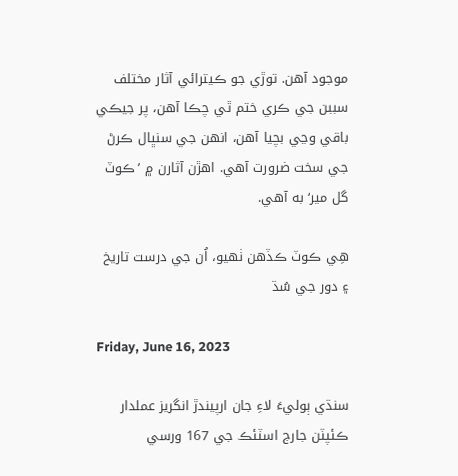موجود آهن. توڙي جو ڪيترائي آثار مختلف سببن جي ڪري ختم ٿي چڪا آهن، پر جيڪي باقي وڃي بچيا آهن، انهن جي سنڀال ڪرڻ جي سخت ضرورت آهي. اهڙن آثارن ۾ ’ڪوٽ گل مير‘ به آهي.

هِي ڪوٽ ڪڏهن ٺهيو، اُن جي درست تاريخ ۽ دور جي سُڌ

Friday, June 16, 2023

سنڌي ٻوليءَ لاءِ جان ارپيندڙ انگريز عملدار ڪئپٽن جارج اسٽئڪ جي 167 ورسي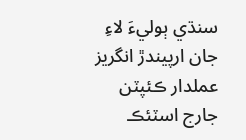سنڌي ٻوليءَ لاءِ جان ارپيندڙ انگريز عملدار ڪئپٽن جارج اسٽئڪ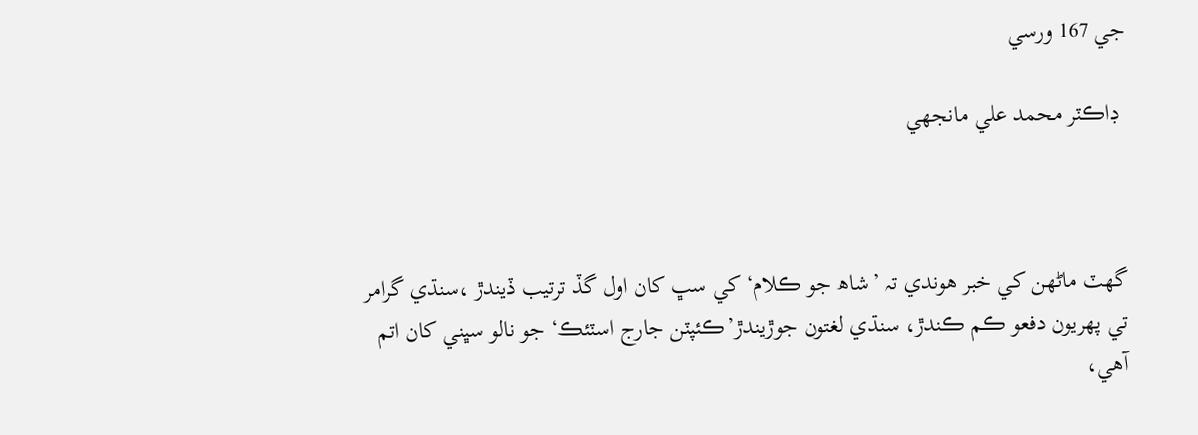جي 167 ورسي

 ڊاڪٽر محمد علي مانجهي



گهٽ ماڻهن کي خبر هوندي تہ ’شاھ جو ڪلام‘ کي سڀ کان اول گڏ ترتيب ڏيندڙ ،سنڌي گرامر تي پهريون دفعو ڪم ڪندڙ، سنڌي لغتون جوڙيندڙ’ڪئپٽن جارج اسٽئڪ‘ جو نالو سڀني کان اتم آهي،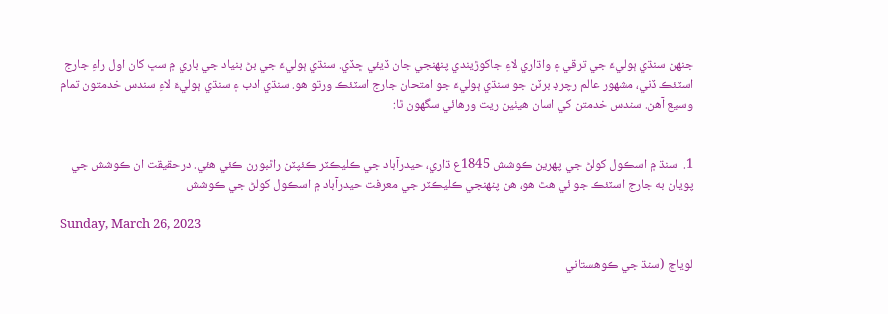جنهن سنڌي ٻوليءَ جي ترقي ۽ واڌاري لاءِ جاکوڙيندي پنهنجي جان ڏيئي ڇڏي. سنڌي ٻوليءَ جي بڻ بنياد جي باري ۾ سڀ کان اول راءِ جارج اسٽئڪ ڏني، مشهور عالم رچرڊ برٽن جو سنڌي ٻوليءَ جو امتحان جارج اسٽئڪ ورتو هو. سنڌي ادب ۽ سنڌي ٻوليءَ لاءِ سندس خدمتون تمام وسيع آهن. سندس خدمتن کي اسان هيٺين ريت ورهائي سگهون ٿا:


1.  سنڌ ۾ اسڪول کولڻ جي پهرين ڪوشش 1845ع ڌاري، حيدرآباد جي ڪليڪٽر ڪئپٽن راٿبورن ڪئي هئي. درحقيقت ان ڪوشش جي پويان به جارج اسٽئڪ جو ئي هٿ هو، هن پنهنجي ڪليڪٽر جي معرفت حيدرآباد ۾ اسڪول کولڻ جي ڪوشش

Sunday, March 26, 2023

لوياڇ (سنڌ جي ڪوھستاني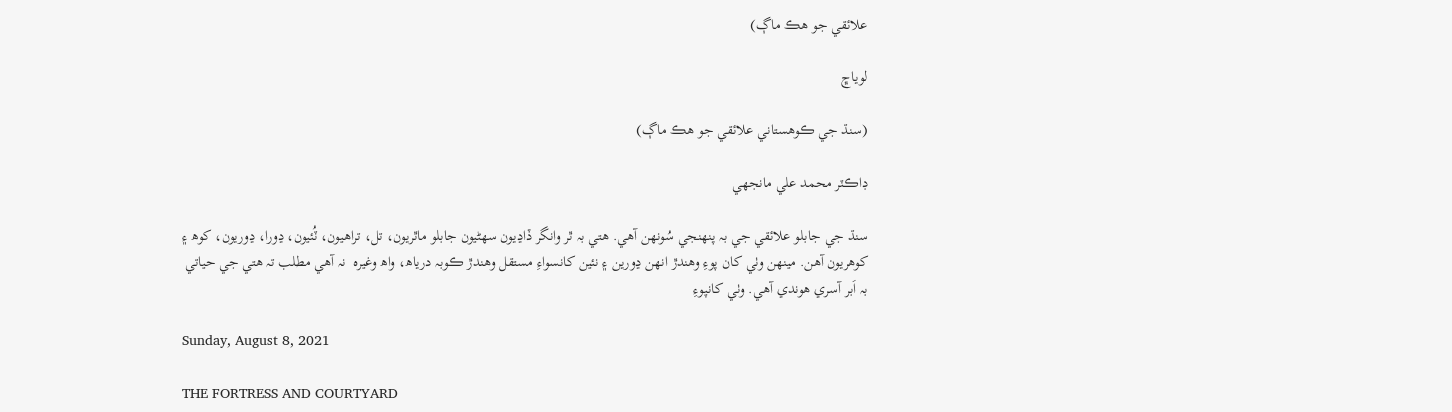علائقي جو ھڪ ماڳ)

لوياڇ

(سنڌ جي ڪوھستاني علائقي جو ھڪ ماڳ)

ڊاڪٽر محمد علي مانجهي

سنڌ جي جابلو علائقي جي بہ پنھنجي سُونھن آھي. ھتي بہ ٿر وانگر ڏاڍيون سھڻيون جابلو ماٿريون، تل، تراھيون، ٽُئيون، ڍورا، ڍوريون، کوھ ۽ کوھريون آھن. مينھن وٺي کان پوءِ وھندڙ انھن ڍورين ۽ نئين کانسواءِ مستقل وھندڙ ڪوبہ درياھ، واھ وغيرہ  نہ آھي مطلب تہ ھتي جي حياتي بہ اَبر آسري ھوندي آھي. وٺي کانپوءِ

Sunday, August 8, 2021

THE FORTRESS AND COURTYARD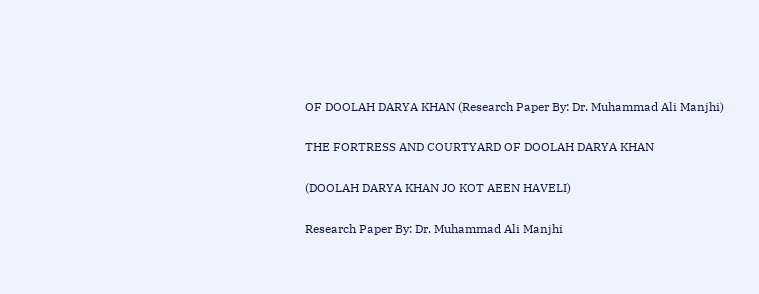OF DOOLAH DARYA KHAN (Research Paper By: Dr. Muhammad Ali Manjhi)

THE FORTRESS AND COURTYARD OF DOOLAH DARYA KHAN

(DOOLAH DARYA KHAN JO KOT AEEN HAVELI)

Research Paper By: Dr. Muhammad Ali Manjhi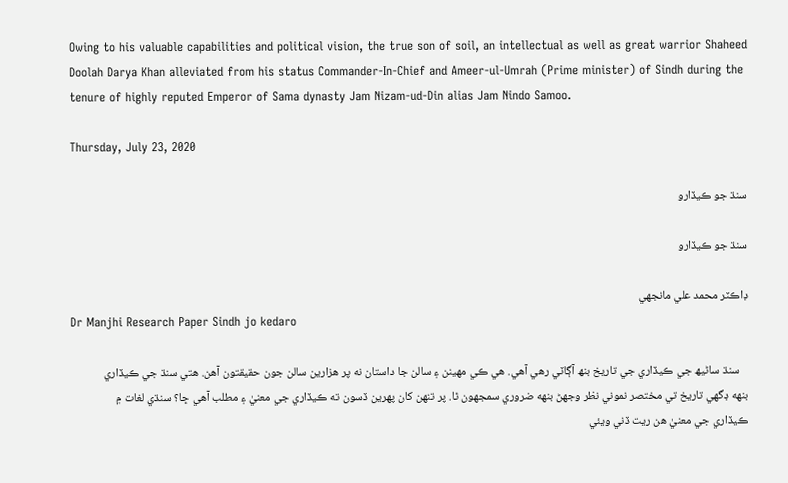Owing to his valuable capabilities and political vision, the true son of soil, an intellectual as well as great warrior Shaheed Doolah Darya Khan alleviated from his status Commander-In-Chief and Ameer-ul-Umrah (Prime minister) of Sindh during the tenure of highly reputed Emperor of Sama dynasty Jam Nizam-ud-Din alias Jam Nindo Samoo.

Thursday, July 23, 2020

سنڌ جو ڪيڏارو

سنڌ جو ڪيڏارو

ڊاڪٽر محمد علي مانجھي
Dr Manjhi Research Paper Sindh jo kedaro

   سنڌ ساڻيھ جي ڪيڏاري جي تاريخ بنھ آڳاٽي رهي آهي. هي ڪي مهينن ۽ سالن جا داستان نه پر هزارين سالن جون حقيقتون آهن. هتي سنڌ جي ڪيڏاري بنھه ڊگهي تاريخ تي مختصر نموني نظر وجهڻ بنھه ضروري سمجهون ٿا. پر تنهن کان پهرين ڏسون ته ڪيڏاري جي معنيٰ ۽ مطلب آهي ڇا؟ سنڌي لغات ۾ ڪيڏاري جي معنيٰ هن ريت ڏني ويئي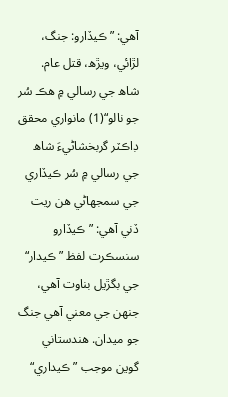آهي: ”ڪيڏارو: جنگ، لڙائي، ويڙھ، قتل عام. شاھ جي رسالي ۾ هڪ سُر جو نالو“(1) مانواري محقق ڊاڪٽر گربخشاڻيءَ شاھ جي رسالي ۾ سُر ڪيڏاري جي سمجهاڻي هن ريت ڏني آهي: ”ڪيڏارو سنسڪرت لفظ ”ڪيدار“ جي بگڙيل بناوت آهي، جنهن جي معني آهي جنگ جو ميدان. هندستاني گوين موجب ”ڪيداري“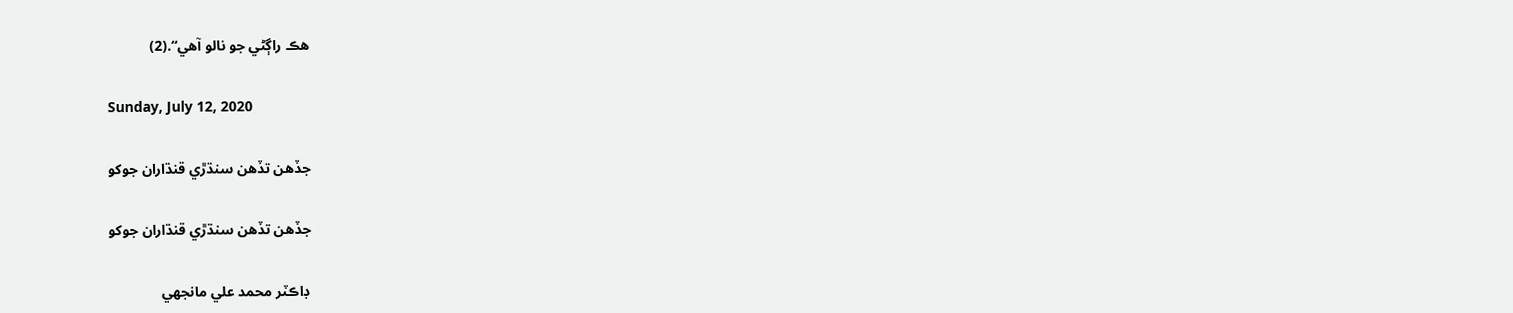هڪ راڳڻي جو نالو آهي“.(2)

Sunday, July 12, 2020

جڏهن تڏهن سنڌڙي قنڌاران جوکو

جڏهن تڏهن سنڌڙي قنڌاران جوکو

ڊاڪٽر محمد علي مانجهي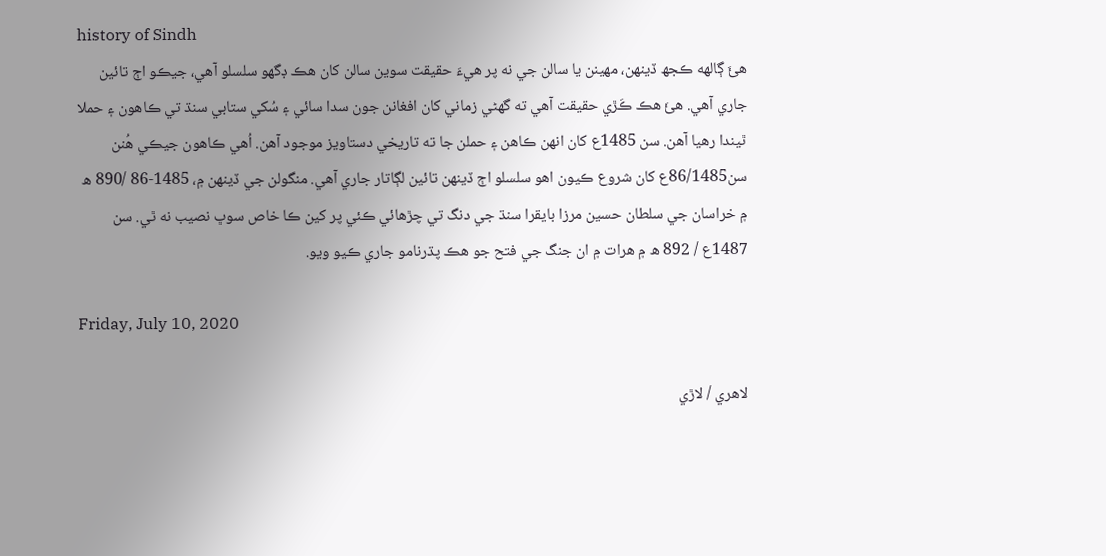history of Sindh
هئَ ڳالهه ڪجھ ڏينهن، مھينن يا سالن جي نه پر هيءَ حقيقت سوين سالن کان هڪ ڊگهو سلسلو آهي، جيڪو اڄ تائين جاري آهي. هئَ هڪ ڪَڙي حقيقت آهي ته گهڻي زماني کان افغانن جون سدا سائي ۽ سُکي ستابي سنڌ تي ڪاهون ۽ حملا ٿيندا رهيا آهن. سن 1485ع کان انهن ڪاهن ۽ حملن جا ته تاريخي دستاويز موجود آهن. اُهي ڪاهون جيڪي هُنن سن86/1485ع کان شروع ڪيون اهو سلسلو اڄ ڏينهن تائين لڳاتار جاري آهي. منگولن جي ڏينهن ۾، 1485-86 /890 ھ ۾ خراسان جي سلطان حسين مرزا بايقرا سنڌ جي دنگ تي چڙهائي ڪئي پر کين ڪا خاص سوڀ نصيب نه ٿي. سن 1487ع / 892 ھ ۾ هرات ۾ ان جنگ جي فتح جو هڪ پڌرنامو جاري ڪيو ويو.

Friday, July 10, 2020

لاهري / لاڙي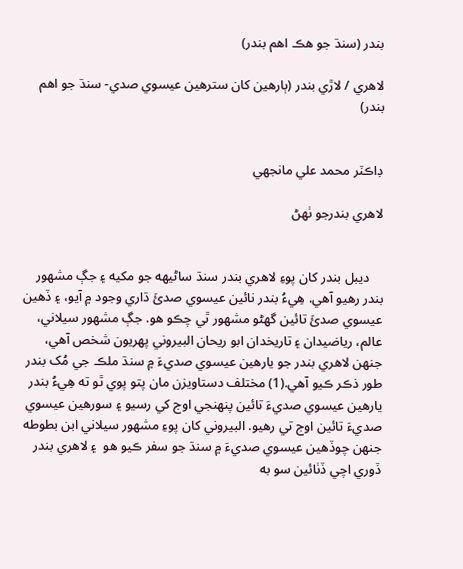بندر (سنڌ جو هڪ اهم بندر)

لاهري / لاڙي بندر (ٻارهين کان سترهين عيسوي صدي- سنڌ جو اهم بندر)


ڊاڪٽر محمد علي مانجھي

لاهري بندرجو ٺهڻ


    ديبل بندر کان پوءِ لاهري بندر سنڌ ساڻيهه جو مکيه ۽ جڳ مشهور بندر رهيو آهي. هِيءُ بندر نائين عيسوي صدئَ ڌاري وجود ۾ آيو، ۽ ڏهين عيسوي صدئَ تائين گھڻو مشهور ٿي چڪو هو. جڳ مشهور سيلاني، عالم، رياضيدان ۽ تاريخدان ابو ريحان البيروني پهريون شخص آهي، جنهن لاهري بندر جو يارهين عيسوي صديءَ ۾ سنڌ ملڪ جي مُک بندر طور ذڪر ڪيو آهي.(1) مختلف دستاويزن مان پتو پوي ٿو ته هِيءُ بندر يارهين عيسوي صديءَ تائين پنهنجي اوج کي رسيو ۽ سورهين عيسوي صديءَ تائين اوج تي رهيو. البيروني کان پوءِ مشهور سيلاني ابن بطوطه جنهن چوڏهين عيسوي صديءَ ۾ سنڌ جو سفر ڪيو هو  ۽ لاهري بندر ڏوري اچي ڏٺائين سو به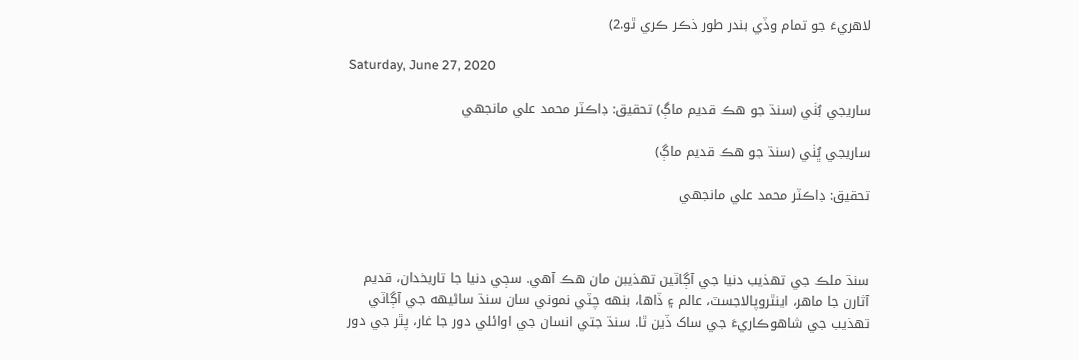لاهريءَ جو تمام وڏي بندر طور ذڪر ڪري ٿو.2)

Saturday, June 27, 2020

ساريجي بُٺي (سنڌ جو هڪ قديم ماڳ) تحقيق: ڊاڪٽر محمد علي مانجھي

ساريجي ڀُٺي (سنڌ جو هڪ قديم ماڳ)

تحقيق: ڊاڪٽر محمد علي مانجھي



سنڌ ملڪ جي تهذيب دنيا جي آڳاٽين تهذيبن مان هڪ آهي. سڄي دنيا جا تاريخدان، قديم آثارن جا ماهر، اينٿروپالاجسٽ، عالم ۽ ڏاها، بنهه چٽي نموني سان سنڌ ساڻيهه جي آڳاٽي تهذيب جي شاهوڪاريءَ جي ساک ڏين ٿا. سنڌ جتي انسان جي اوائلي دور جا غار، پٿر جي دور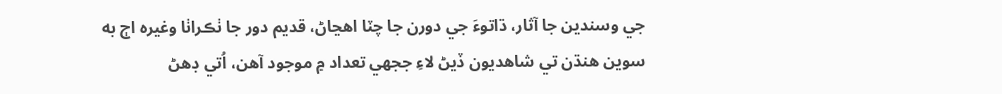جي وسندين جا آثار، ڌاتوءَ جي دورن جا چٽا اهڃاڻ، قديم دور جا ٺڪراٺا وغيره اڄ به سوين هنڌن تي شاهديون ڏيڻ لاءِ ججهي تعداد ۾ موجود آهن، اُتي ڊهڻ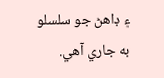۽ ڊاهڻ جو سلسلو به جاري آهي.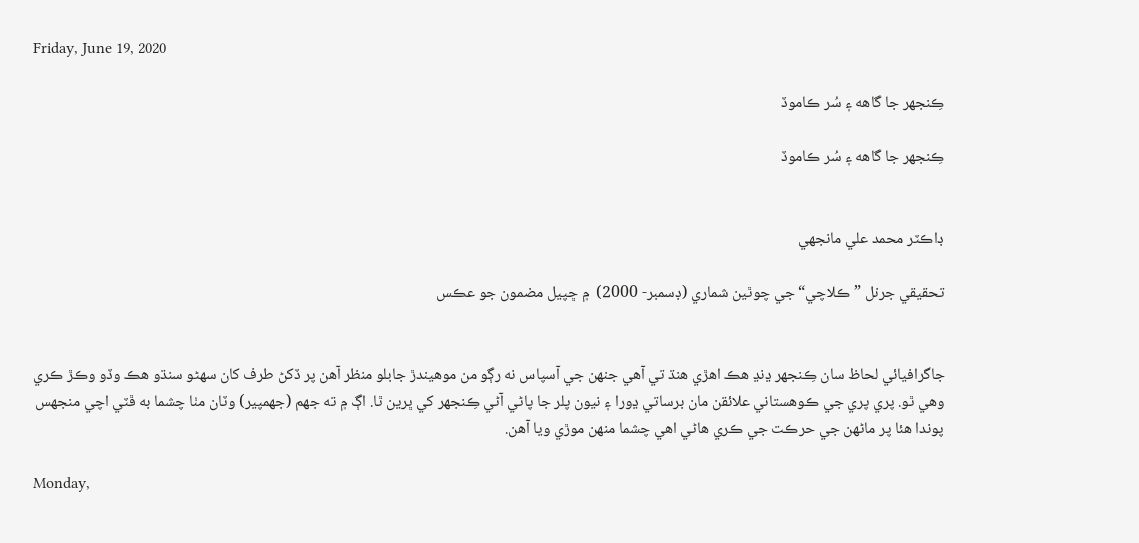Friday, June 19, 2020

ڪِنجهر جا گاهه ۽ سُر ڪاموڏ

ڪِنجهر جا گاهه ۽ سُر ڪاموڏ


ڊاڪٽر محمد علي مانجهي

تحقيقي جرنل ”ڪلاچي“ جي چوٿين شماري (ڊسمبر- 2000)  ۾ ڇپيل مضمون جو عڪس


جاگرافيائي لحاظ سان ڪِنجهر ڍنڍ هڪ اهڙي هنڌ تي آهي جنهن جي آسپاس نه رڳو من موهيندڙ جابلو منظر آهن پر ڏکڻ طرف کان سهڻو سنڌو هڪ وڏو وڪڙ ڪري وهي ٿو. پري پري جي ڪوهستاني علائقن مان برساتي ڍورا ۽ نيون پلر جا پاڻي آڻي ڪِنجهر کي ڀرين ٿا. اڳ ۾ ته جهم (جهمپير) وٽان مٺا چشما به ڦٽي اچي منجهس پوندا هئا پر ماڻهن جي حرڪت جي ڪري هاڻي اهي چشما منهن موڙي ويا آهن.

Monday,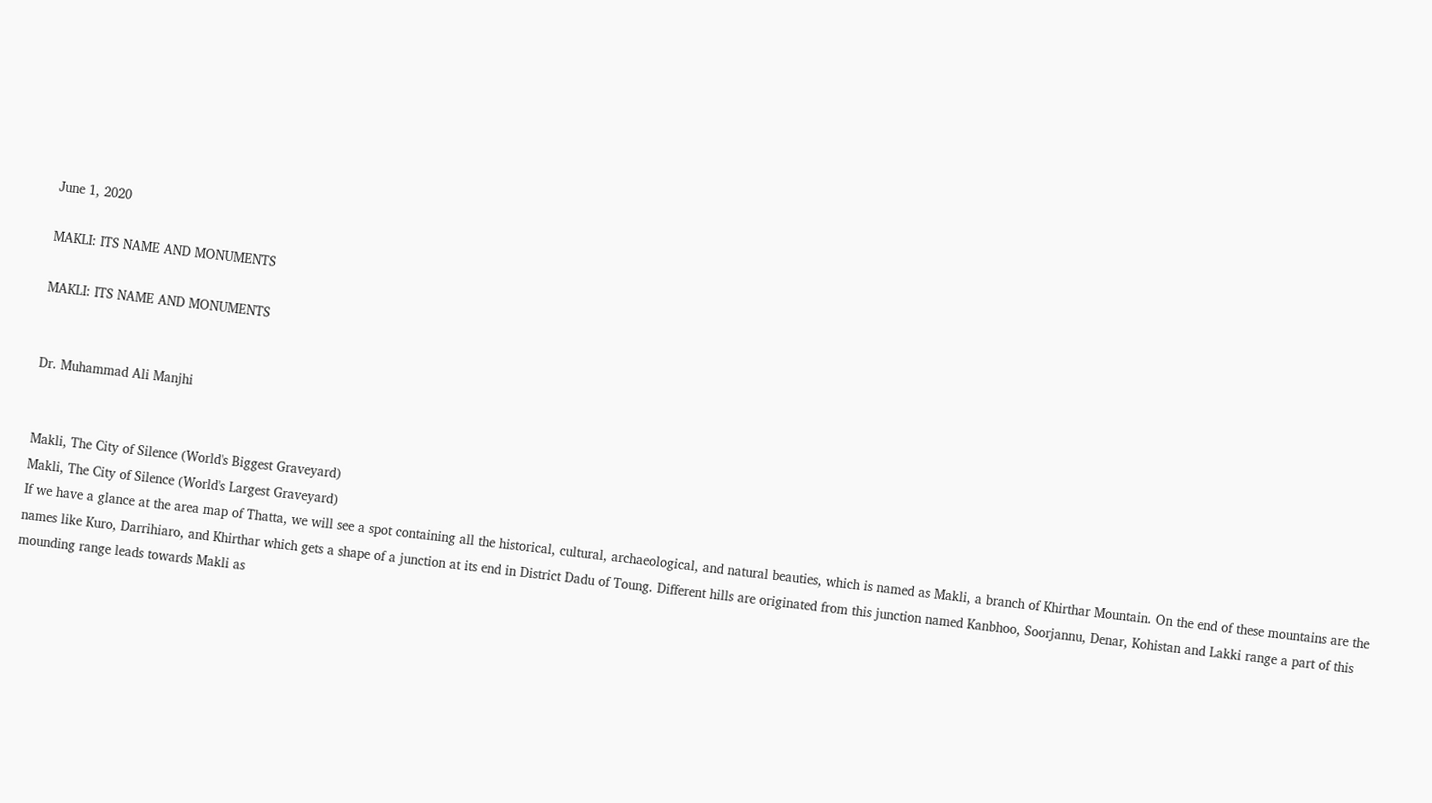June 1, 2020

MAKLI: ITS NAME AND MONUMENTS

MAKLI: ITS NAME AND MONUMENTS


Dr. Muhammad Ali Manjhi


Makli, The City of Silence (World's Biggest Graveyard)
Makli, The City of Silence (World's Largest Graveyard)
If we have a glance at the area map of Thatta, we will see a spot containing all the historical, cultural, archaeological, and natural beauties, which is named as Makli, a branch of Khirthar Mountain. On the end of these mountains are the names like Kuro, Darrihiaro, and Khirthar which gets a shape of a junction at its end in District Dadu of Toung. Different hills are originated from this junction named Kanbhoo, Soorjannu, Denar, Kohistan and Lakki range a part of this mounding range leads towards Makli as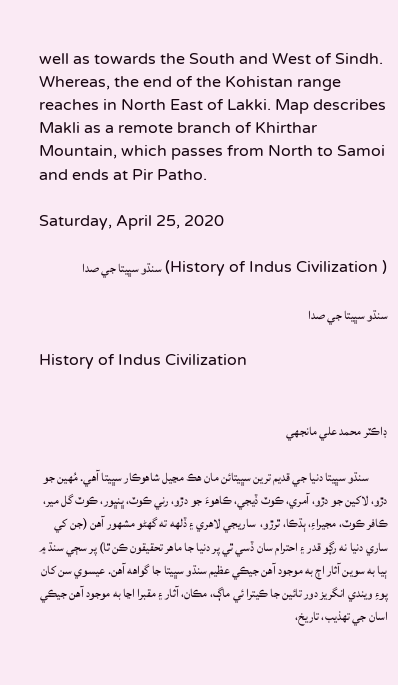well as towards the South and West of Sindh. Whereas, the end of the Kohistan range reaches in North East of Lakki. Map describes Makli as a remote branch of Khirthar Mountain, which passes from North to Samoi and ends at Pir Patho.

Saturday, April 25, 2020

( History of Indus Civilization) سنڌو سڀيتا جي صدا

سنڌو سڀيتا جي صدا

History of Indus Civilization


ڊاڪٽر محمد علي مانجھي

        سنڌو سڀيتا دنيا جي قديم ترين سڀيتائن مان هڪ مڃيل شاهوڪار سڀيتا آهي. مُهين جو دڙو، لاکين جو دڙو، آمري، ڪوٽ ڏيجي، ڪاهوءَ جو دڙو، رني ڪوٽ، ڀنڀور، ڪوٽ گل مير، ڪافر ڪوٽ، مجيراءِ، ٻڌڪا، ٿرڙو،  ساريجي لاهري ۽ ڏلهه ته گھڻو مشهور آهن (جن کي ساري دنيا نه رڳو قدر ۽ احترام سان ڏسي ٿي پر دنيا جا ماهر تحقيقون ڪن ٿا) پر سڄي سنڌ ۾ ٻيا به سوين آثار اڄ به موجود آهن جيڪي عظيم سنڌو سڀيتا جا گواهه آهن. عيسوي سن کان پوءِ ويندي انگريز دور تائين جا ڪيترا ئي ماڳ، مڪان، آثار ۽ مقبرا اڃا به موجود آهن جيڪي اسان جي تهذيب، تاريخ،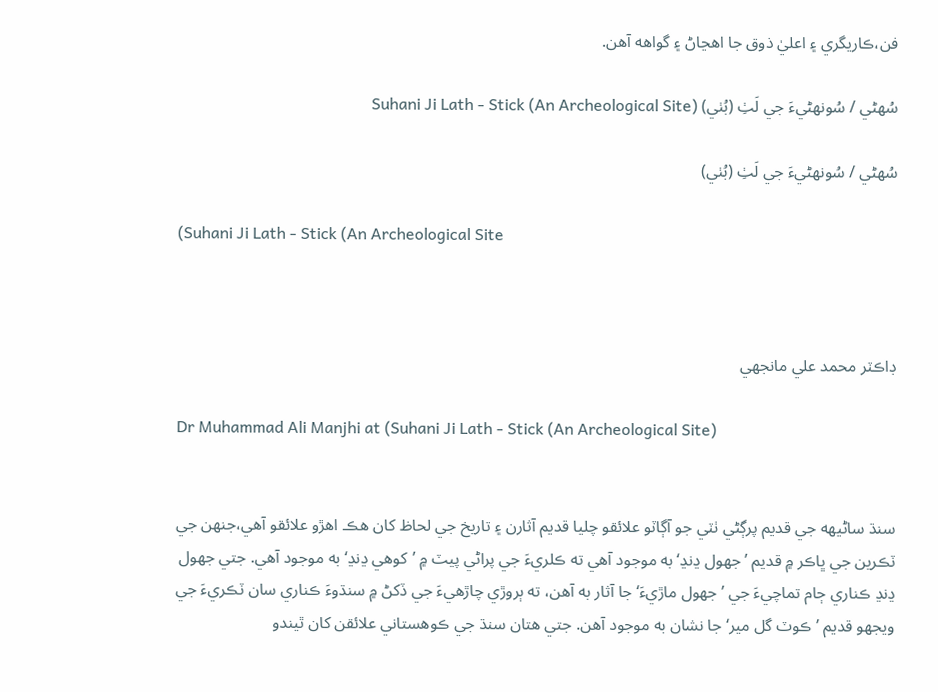فن،ڪاريگري ۽ اعليٰ ذوق جا اهڃاڻ ۽ گواهه آهن.

سُهڻي / سُونهڻيءَ جي لَٺِ (بُٺي) (Suhani Ji Lath - Stick (An Archeological Site

سُهڻي / سُونهڻيءَ جي لَٺِ (بُٺي)

(Suhani Ji Lath - Stick (An Archeological Site



ڊاڪٽر محمد علي مانجھي

Dr Muhammad Ali Manjhi at (Suhani Ji Lath - Stick (An Archeological Site)


سنڌ ساڻيهه جي قديم پرڳڻي ٺٽي جو آڳاٽو علائقو چليا قديم آثارن ۽ تاريخ جي لحاظ کان هڪ اهڙو علائقو آهي،جنهن جي ٽڪرين جي ڀاڪر ۾ قديم ’جھول ڍنڍ‘ به موجود آهي ته ڪلريءَ جي پراڻي پيٽ ۾ ’کوهي ڍنڍ‘ به موجود آهي. جتي جھول ڍنڍ ڪناري ڄام تماچيءَ جي ’جھول ماڙيءَ‘ جا آثار به آهن، ته ٻروڙي چاڙهيءَ جي ڏکڻ ۾ سنڌوءَ ڪناري سان ٽڪريءَ جي ويجهو قديم ’ڪوٽ گل مير‘ جا نشان به موجود آهن. جتي هتان سنڌ جي ڪوهستاني علائقن کان ٿيندو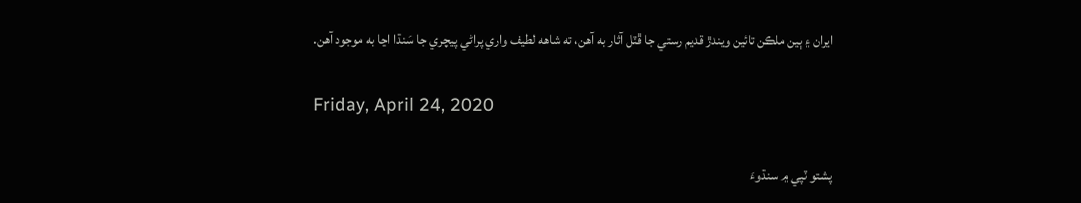ايران ۽ ٻين ملڪن تائين ويندڙ قديم رستي جا ڦٽل آثار به آهن، ته شاهه لطيف واري پراڻي پيچري جا سَنڌا اڃا به موجود آهن.

Friday, April 24, 2020

پشتو ٽپي ۾ سنڌوءَ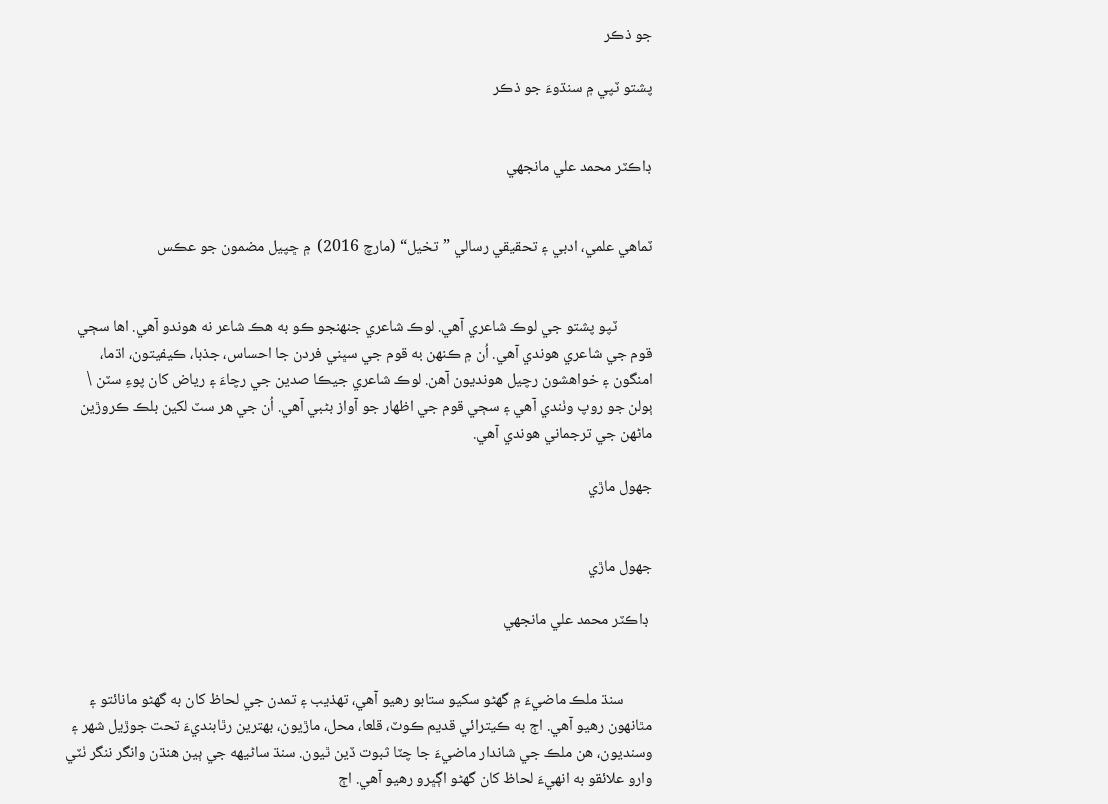جو ذڪر

پشتو ٽپي ۾ سنڌوءَ جو ذڪر


ڊاڪٽر محمد علي مانجهي


ٽماهي علمي، ادبي ۽ تحقيقي رسالي ”تخيل“ (مارچ 2016)  ۾ ڇپيل مضمون جو عڪس


          ٽپو پشتو جي لوڪ شاعري آهي. لوڪ شاعري جنهنجو ڪو به هڪ شاعر نه هوندو آهي. اها سڄي قوم جي شاعري هوندي آهي. اُن ۾ ڪنهن به قوم جي سڀني فردن جا احساس، جذبا، ڪيفيتون، اڌما، امنگون ۽ خواهشون رچيل هونديون آهن. لوڪ شاعري جيڪا صدين جي رچاءَ ۽ رياض کان پوءِ سٽن \ ٻولن جو روپ وٺندي آهي ۽ سڄي قوم جي اظهار جو آواز بڻبي آهي. اُن جي هر سٽ لکين بلڪ ڪروڙين ماڻهن جي ترجماني هوندي آهي.

جهول ماڙي


جهول ماڙي

 ڊاڪٽر محمد علي مانجھي


        سنڌ ملڪ ماضيءَ ۾ گهڻو سکيو ستابو رهيو آهي، تهذيب ۽ تمدن جي لحاظ کان به گهڻو مانائتو ۽ مٿانهون رهيو آهي. اڄ به ڪيترائي قديم ڪوٽ، قلعا، محل، ماڙيون، بهترين رٿابنديءَ تحت جوڙيل شهر ۽ وسنديون، هن ملڪ جي شاندار ماضيءَ جا چٽا ثبوت ڏين ٿيون. سنڌ ساڻيهه جي ٻين هنڌن وانگر ننگر ٺٽي وارو علائقو به انهيءَ لحاظ کان گهڻو اڳڀرو رهيو آهي. اڄ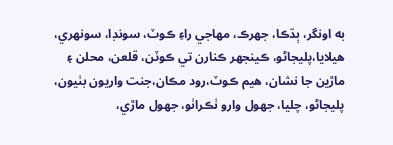به اونگر، ٻڌڪا، جهرڪ، مهاجي راءِ ڪوٽ، سونڊا، سونهري، هيلايا،پليجاڻو، ڪينجهر ڪنارن تي ڪوٽن، قلعن، محلن ۽ ماڙين جا نشان، هيم ڪوٽ،رود مڪان،جنت واريون بٺيون، پليجاڻو، چليا، جهول وارو ٺڪراٺو، جهول ماڙي،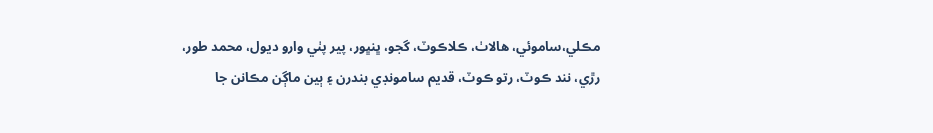مڪلي،ساموئي، هالاٺ، ڪلاڪوٽ، گجو، ڀنڀور، پير پٺي وارو ديول، محمد طور، رڙي، نند ڪوٽ، رتو ڪوٽ، قديم سامونڊي بندرن ۽ ٻين ماڳن مڪانن جا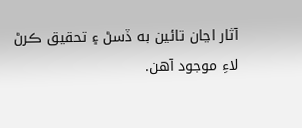آثار اڃان تائين به ڏسڻ ۽ تحقيق ڪرڻ لاءِ موجود آهن.